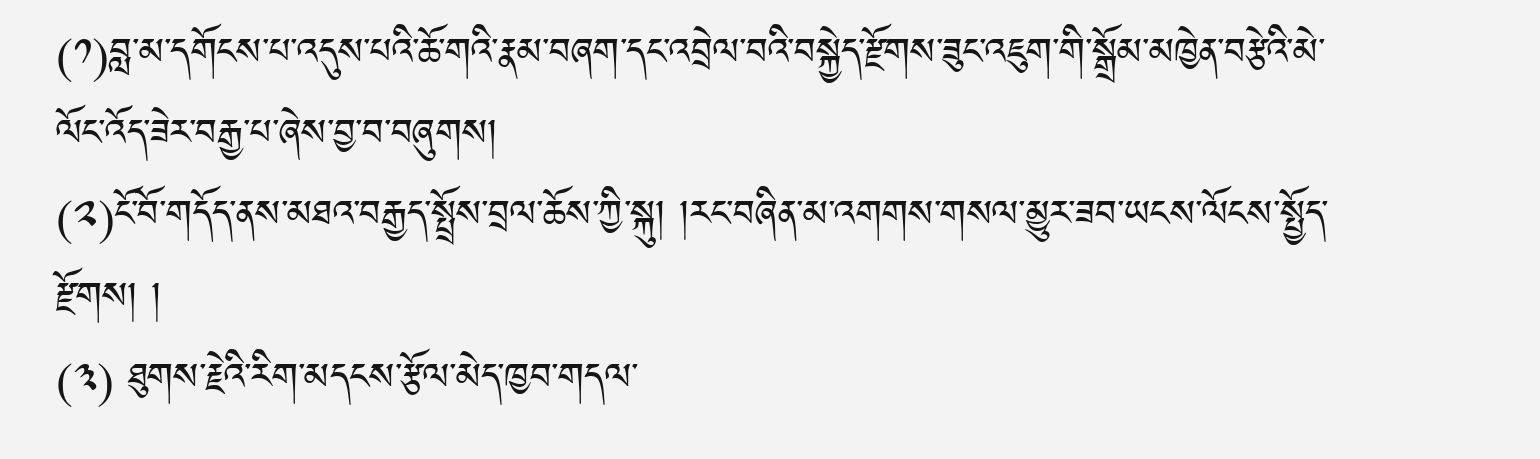(༡)བླ་མ་དགོངས་པ་འདུས་པའི་ཆོ་གའི་རྣམ་བཞག་དང་འབྲེལ་བའི་བསྐྱེད་རྫོགས་ཟུང་འཇུག་གི་སྒྲོམ་མཁྱེན་བརྩེའི་མེ་ལོང་འོད་ཟེར་བརྒྱ་པ་ཞེས་བྱ་བ་བཞུགས།
(༢)ངོ་བོ་གདོད་ནས་མཐའ་བརྒྱད་སྤྲོས་བྲལ་ཆོས་ཀྱི་སྐུ། །རང་བཞིན་མ་འགགས་གསལ་མྱུར་ཟབ་ཡངས་ལོངས་སྤྱོད་རྫོགས། །
(༣) ཐུགས་རྗེའི་རིག་མདངས་རྩོལ་མེད་ཁྱབ་གདལ་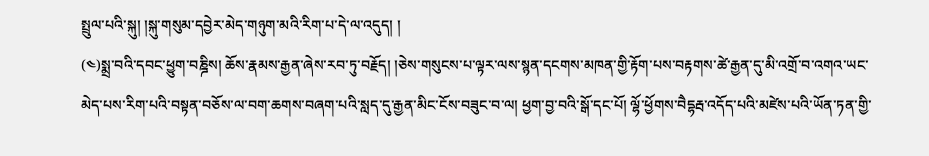སྤྲུལ་པའི་སྐུ། །སྐུ་གསུམ་དབྱེར་མེད་གཉུག་མའི་རིག་པ་དེ་ལ་འདུད། །
(༤)སྨྲ་བའི་དབང་ཕྱུག་བཎྜིས། ཆོས་རྣམས་རྒྱན་ཞེས་རབ་ཏུ་བརྗོད། །ཅེས་གསུངས་པ་ལྟར་ལས་སྙན་དངགས་མཁན་གྱི་རྟོག་པས་བརྟགས་ཚེ་རྒྱན་དུ་མི་འགྲོ་བ་འགའ་ཡང་མེད་པས་རིག་པའི་བསྟན་བཅོས་ལ་བག་ཆགས་བཞག་པའི་སླད་དུ་རྒྱན་མིང་ངོས་བཟུང་བ་ལ། ཕྱག་བྱ་བའི་སྒོ་དང་པོ། ལྷོ་ཕྱོགས་བཻདྷརྦ་འདོད་པའི་མཛེས་པའི་ཡོན་ཏན་གྱི་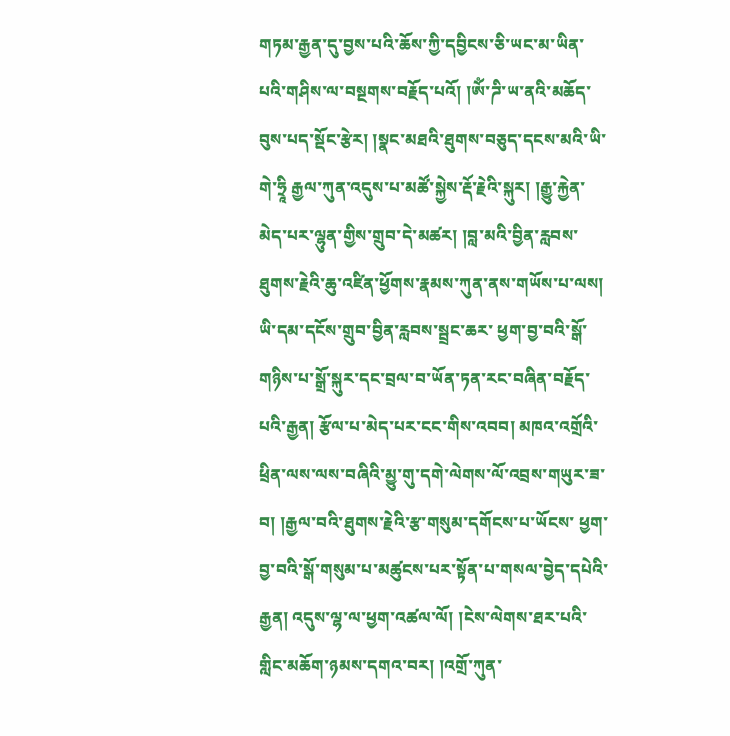གཏམ་རྒྱན་དུ་བྱས་པའི་ཆོས་ཀྱི་དབྱིངས་ཅི་ཡང་མ་ཡིན་པའི་གཤིས་ལ་བསྔགས་བརྗོད་པའོ། །ཨོཾ་ཌི་ཡ་ནའི་མཆོད་བུས་པད་སྡོང་རྩེར། །སྣང་མཐའི་ཐུགས་བཅུད་དངས་མའི་ཡི་གེ་ཧྲཱི རྒྱལ་ཀུན་འདུས་པ་མཚོ་སྐྱེས་རྡོ་རྗེའི་སྐུར། །རྒྱུ་རྐྱེན་མེད་པར་ལྷུན་གྱིས་གྲུབ་དེ་མཚར། །བླ་མའི་བྱིན་རླབས་ཐུགས་རྗེའི་ཆུ་འཛིན་ཕྱོགས་རྣམས་ཀུན་ནས་གཡོས་པ་ལས། ཡི་དམ་དངོས་གྲུབ་བྱིན་རླབས་སྦྲང་ཆར་ ཕྱག་བྱ་བའི་སྒོ་གཉིས་པ་སྒྲོ་སྐུར་དང་བྲལ་བ་ཡོན་ཏན་རང་བཞིན་བརྗོད་པའི་རྒྱན། རྩོལ་པ་མེད་པར་ངང་གིས་འབབ། མཁའ་འགྲོའི་ཕྲིན་ལས་ལས་བཞིའི་མྱུ་གུ་དགེ་ལེགས་ལོ་འབྲས་གཡུར་ཟ་བ། །རྒྱལ་བའི་ཐུགས་རྗེའི་རྩ་གསུམ་དགོངས་པ་ཡོངས་ ཕྱག་བྱ་བའི་སྒོ་གསུམ་པ་མཚུངས་པར་སྟོན་པ་གསལ་བྱེད་དཔེའི་རྒྱན། འདུས་ལྷ་ལ་ཕྱག་འཚལ་ལོ། །ངེས་ལེགས་ཐར་པའི་གླིང་མཆོག་ཉམས་དགའ་བར། །འགྲོ་ཀུན་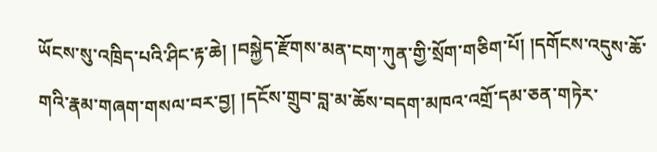ཡོངས་སུ་འཁྲིད་པའི་ཤིང་རྟ་ཆེ། །བསྐྱེད་རྫོགས་མན་ངག་ཀུན་གྱི་སྲོག་གཅིག་པོ། །དགོངས་འདུས་ཆོ་གའི་རྣམ་གཞག་གསལ་བར་བྱ། །དངོས་གྲུབ་བླ་མ་ཆོས་བདག་མཁའ་འགྲོ་དམ་ཅན་གཏེར་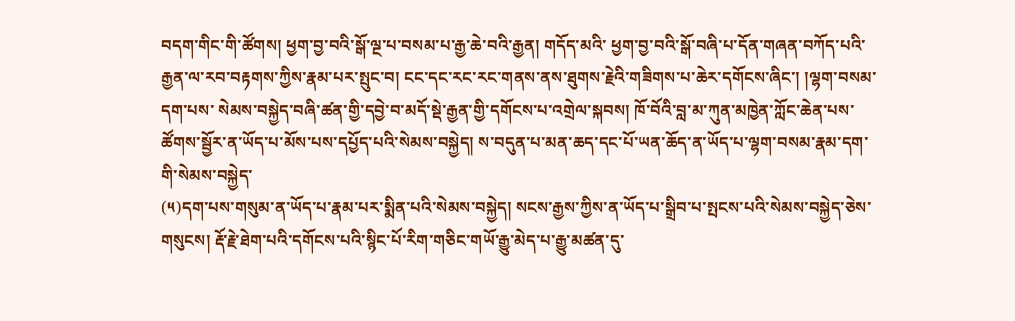བདག་གིང་གི་ཚོགས། ཕྱག་བྱ་བའི་སྒོ་ལྔ་པ་བསམ་པ་རྒྱ་ཆེ་བའི་རྒྱན། གདོད་མའི་ ཕྱག་བྱ་བའི་སྒོ་བཞི་པ་དོན་གཞན་བཀོད་པའི་རྒྱན་ལ་རབ་བརྟགས་ཀྱིས་རྣམ་པར་སྤུང་བ། ངང་དང་རང་རང་གནས་ནས་ཐུགས་རྗེའི་གཟིགས་པ་ཆེར་དགོངས་ཞིང་། །ལྷག་བསམ་དག་པས་ སེམས་བསྐྱེད་བཞི་ཚན་གྱི་དབྱེ་བ་མདོ་སྡེ་རྒྱན་གྱི་དགོངས་པ་འགྲེལ་སྐབས། ཁོ་བོའི་བླ་མ་ཀུན་མཁྱེན་ཀློང་ཆེན་པས་ཚོགས་སྦྱོར་ན་ཡོད་པ་མོས་པས་དཔྱོད་པའི་སེམས་བསྐྱེད། ས་བདུན་པ་མན་ཆད་དང་པོ་ཡན་ཆོད་ན་ཡོད་པ་ལྷག་བསམ་རྣམ་དག་གི་སེམས་བསྐྱེད་
(༥)དག་པས་གསུམ་ན་ཡོད་པ་རྣམ་པར་སྨིན་པའི་སེམས་བསྐྱེད། སངས་རྒྱས་ཀྱིས་ན་ཡོད་པ་སྒྲིབ་པ་སྤངས་པའི་སེམས་བསྐྱེད་ཅེས་གསུངས། རྡོ་རྗེ་ཐེག་པའི་དགོངས་པའི་སྙིང་པོ་རིག་གཅིང་གཡོ་རྒྱུ་མེད་པ་རྒྱུ་མཚན་དུ་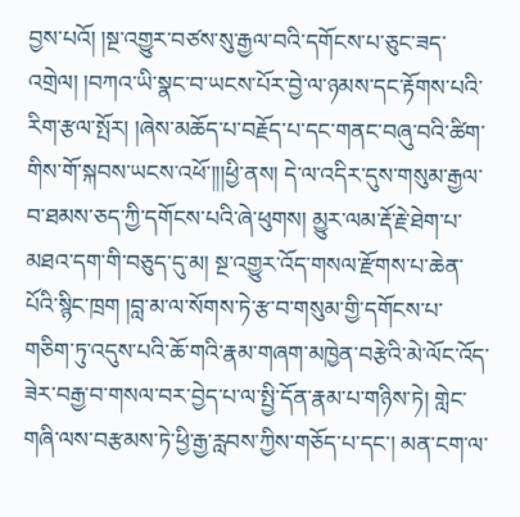བྱས་པའོ། །སྔ་འགྱུར་བཙས་སུ་རྒྱལ་བའི་དགོངས་པ་ཅུང་ཟད་འགྲེལ། །བཀའ་ཡི་སྣང་བ་ཡངས་པོར་བྱེ་ལ་ཉམས་དང་རྟོགས་པའི་རིག་རྩལ་སྤོར། །ཞེས་མཆོད་པ་བརྗོད་པ་དང་གནང་བཞུ་བའི་ཚིག་གིས་གོ་སྐབས་ཡངས་འཕོ་།།།ཕྱི་ནས། དེ་ལ་འདིར་དུས་གསུམ་རྒྱལ་བ་ཐམས་ཅད་ཀྱི་དགོངས་པའི་ཞེ་ཕུགས། མྱུར་ལམ་རྡོ་རྗེ་ཐེག་པ་མཐའ་དག་གི་བཅུད་དུ་མ། སྔ་འགྱུར་འོད་གསལ་རྫོགས་པ་ཆེན་པོའི་སྙིང་ཁྲག །བླ་མ་ལ་སོགས་ཏེ་རྩ་བ་གསུམ་གྱི་དགོངས་པ་གཅིག་ཏུ་འདུས་པའི་ཆོ་གའི་རྣམ་གཞག་མཁྱེན་བརྩེའི་མེ་ལོང་འོད་ཟེར་བརྒྱ་བ་གསལ་བར་བྱེད་པ་ལ་སྤྱི་དོན་རྣམ་པ་གཉིས་ཏེ། གླེང་གཞི་ལས་བརྩམས་ཏེ་ཕྱི་རྒྱ་རླབས་ཀྱིས་གཅོད་པ་དང་། མན་ངག་ལ་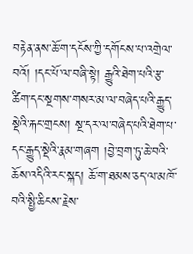བརྟེན་ནས་ཆོ་ག་དངོས་ཀྱི་དགོངས་པ་འགྲེལ་བའོ། །དང་པོ་ལ་བཞི་སྟེ། རྒྱུའི་ཐེག་པའི་རྩ་ཚིག་དང་སྔགས་གསར་མ་ལ་བཞེད་པའི་རྒྱུད་སྡེའི་རྐང་གྲངས། སྔ་དར་ལ་བཞེད་པའི་ཐེག་པ་དང་རྒྱུད་སྡེའི་རྣམ་གཞག །བྱེ་བྲག་ཏུ་ཆེ་བའི་ཆོས་འདིའི་རང་སྐད། ཆོ་ག་ཐམས་ཅད་ལ་མཁོ་བའི་སྤྱི་ཆིངས་རྗེས་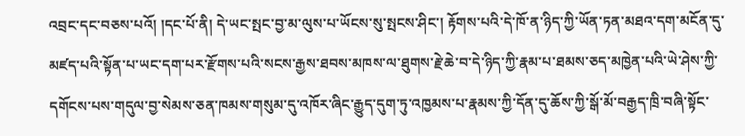འབྲང་དང་བཅས་པའོ། །དང་པོ་ནི། དེ་ཡང་སྤང་བྱ་མ་ལུས་པ་ཡོངས་སུ་སྤངས་ཤིང་། རྟོགས་པའི་དེ་ཁོ་ན་ཉིད་ཀྱི་ཡོན་ཏན་མཐའ་དག་མངོན་དུ་མཛད་པའི་སྟོན་པ་ཡང་དག་པར་རྫོགས་པའི་སངས་རྒྱས་ཐབས་མཁས་ལ་ཐུགས་རྗེ་ཆེ་བ་དེ་ཉིད་ཀྱི་རྣམ་པ་ཐམས་ཅད་མཁྱེན་པའི་ཡེ་ཤེས་ཀྱི་དགོངས་པས་གདུལ་བྱ་སེམས་ཅན་ཁམས་གསུམ་དུ་འཁོར་ཞིང་རྒྱུད་དུག་ཏུ་འཁྱམས་པ་རྣམས་ཀྱི་དོན་དུ་ཆོས་ཀྱི་སྒོ་མོ་བརྒྱད་ཁྲི་བཞི་སྟོང་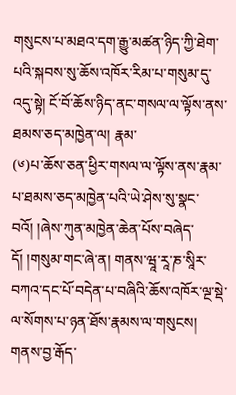གསུངས་པ་མཐའ་དག་རྒྱུ་མཚན་ཉིད་ཀྱི་ཐེག་པའི་སྐབས་སུ་ཆོས་འཁོར་རིམ་པ་གསུམ་དུ་འདུ་སྟེ། ངོ་བོ་ཆོས་ཉིད་ནང་གསལ་ལ་ལྟོས་ནས་ཐམས་ཅད་མཁྱེན་ལ། རྣམ་
(༦)པ་ཆོས་ཅན་ཕྱིར་གསལ་ལ་ལྟོས་ནས་རྣམ་པ་ཐམས་ཅད་མཁྱེན་པའི་ཡེ་ཤེས་སུ་སྣང་བའོ། །ཞེས་ཀུན་མཁྱེན་ཆེན་པོས་བཞེད་དོ། །གསུམ་གང་ཞེ་ན། གནས་ཝཱ་རཱ་ཎ་སཱིར་བཀའ་དང་པོ་བདེན་པ་བཞིའི་ཆོས་འཁོར་ལྔ་སྡེ་ལ་སོགས་པ་ཉན་ཐོས་རྣམས་ལ་གསུངས། གནས་བྱ་རྒོད་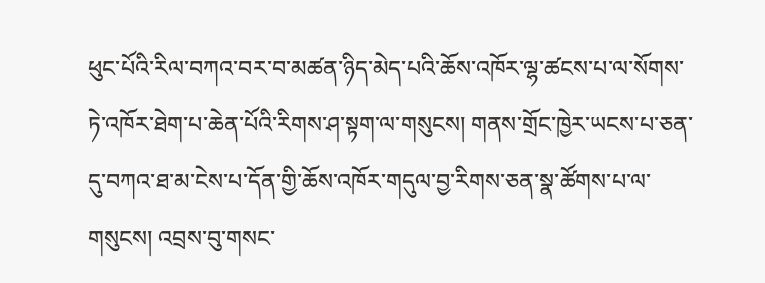ཕུང་པོའི་རིལ་བཀའ་བར་བ་མཚན་ཉིད་མེད་པའི་ཆོས་འཁོར་ལྷ་ཚངས་པ་ལ་སོགས་ཏེ་འཁོར་ཐེག་པ་ཆེན་པོའི་རིགས་ཤ་སྟག་ལ་གསུངས། གནས་གྲོང་ཁྱེར་ཡངས་པ་ཅན་དུ་བཀའ་ཐ་མ་ངེས་པ་དོན་གྱི་ཆོས་འཁོར་གདུལ་བྱ་རིགས་ཅན་སྣ་ཚོགས་པ་ལ་གསུངས། འབྲས་བུ་གསང་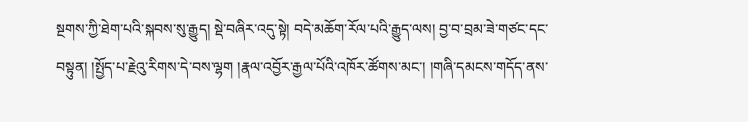སྔགས་ཀྱི་ཐེག་པའི་སྐབས་སུ་རྒྱུད། སྡེ་བཞིར་འདུ་སྟེ། བདེ་མཆོག་རོལ་པའི་རྒྱུད་ལས། བྱ་བ་བྲམ་ཟེ་གཙང་དང་བསྟུན། །སྤྱོད་པ་རྗེའུ་རིགས་དེ་བས་ལྷག །རྣལ་འབྱོར་རྒྱལ་པོའི་འཁོར་ཚོགས་མང་། །གཞི་དམངས་གདོད་ནས་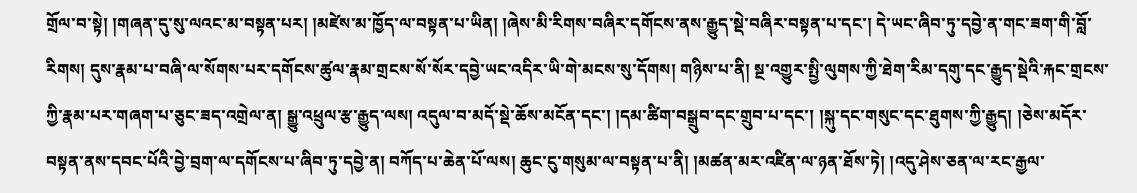གྲོལ་བ་སྟེ། །གཞན་དུ་སུ་ལའང་མ་བསྟན་པར། །མཛེས་མ་ཁྱོད་ལ་བསྟན་པ་ཡིན། །ཞེས་མི་རིགས་བཞིར་དགོངས་ནས་རྒྱུད་སྡེ་བཞིར་བསྟན་པ་དང་། དེ་ཡང་ཞིབ་ཏུ་དབྱེ་ན་གང་ཟག་གི་བློ་རིགས། དུས་རྣམ་པ་བཞི་ལ་སོགས་པར་དགོངས་ཚུལ་རྣམ་གྲངས་སོ་སོར་དབྱེ་ཡང་འདིར་ཡི་གེ་མངས་སུ་དོགས། གཉིས་པ་ནི། སྔ་འགྱུར་སྤྱི་ལུགས་ཀྱི་ཐེག་རིམ་དགུ་དང་རྒྱུད་སྡེའི་རྐང་གྲངས་ཀྱི་རྣམ་པར་གཞག་པ་ཅུང་ཟད་འགྲེལ་ན། སྒྱུ་འཕྲུལ་རྩ་རྒྱུད་ལས། འདུལ་བ་མདོ་སྡེ་ཆོས་མངོན་དང་། །དམ་ཚིག་བསྒྲུབ་དང་གྲུབ་པ་དང་། །སྐུ་དང་གསུང་དང་ཐུགས་ཀྱི་རྒྱུད། །ཅེས་མདོར་བསྟན་ནས་དབང་པོའི་བྱེ་བྲག་ལ་དགོངས་པ་ཞིབ་ཏུ་དབྱེ་ན། བཀོད་པ་ཆེན་པོ་ལས། ཆུང་ངུ་གསུམ་ལ་བསྟན་པ་ནི། །མཚན་མར་འཛིན་ལ་ཉན་ཐོས་ཏེ། །འདུ་ཤེས་ཅན་ལ་རང་རྒྱལ་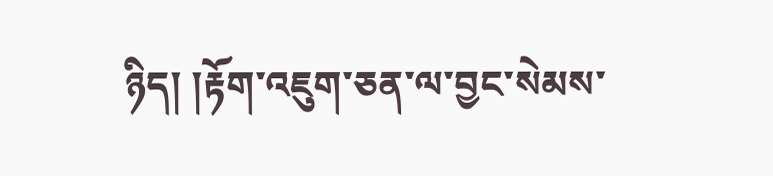ཉིད། །རྟོག་འཇུག་ཅན་ལ་བྱང་སེམས་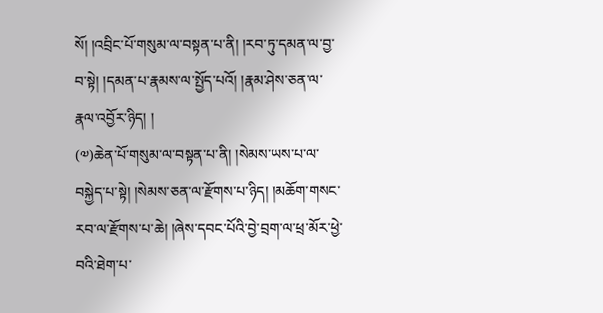སོ། །འབྲིང་པོ་གསུམ་ལ་བསྟན་པ་ནི། །རབ་ཏུ་དམན་ལ་བྱ་བ་སྟེ། །དམན་པ་རྣམས་ལ་སྤྱོད་པའོ། །རྣམ་ཤེས་ཅན་ལ་རྣལ་འབྱོར་ཉིད། །
(༧)ཆེན་པོ་གསུམ་ལ་བསྟན་པ་ནི། །སེམས་ཡས་པ་ལ་བསྐྱེད་པ་སྟེ། །སེམས་ཅན་ལ་རྫོགས་པ་ཉིད། །མཆོག་གསང་རབ་ལ་རྫོགས་པ་ཆེ། །ཞེས་དབང་པོའི་བྱེ་བྲག་ལ་ཕྲ་མོར་ཕྱེ་བའི་ཐེག་པ་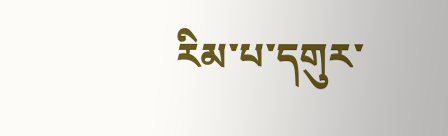རིམ་པ་དགུར་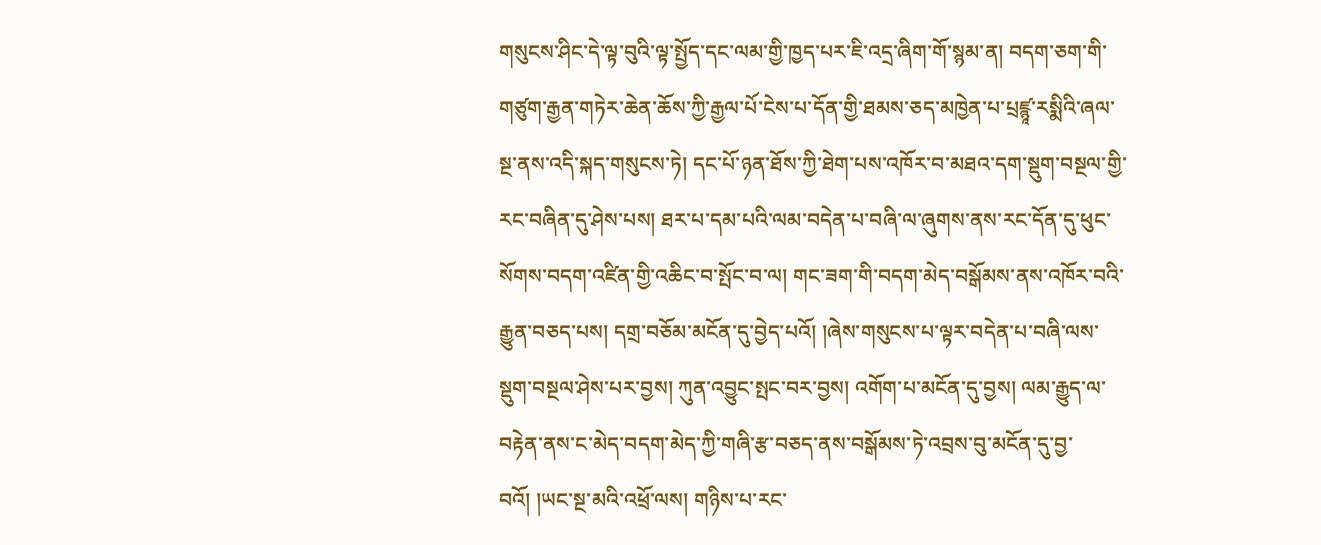གསུངས་ཤིང་དེ་ལྟ་བུའི་ལྟ་སྤྱོད་དང་ལམ་གྱི་ཁྱད་པར་ཇི་འདྲ་ཞིག་གོ་སྙམ་ན། བདག་ཅག་གི་གཙུག་རྒྱན་གཏེར་ཆེན་ཆོས་ཀྱི་རྒྱལ་པོ་ངེས་པ་དོན་གྱི་ཐམས་ཅད་མཁྱེན་པ་པྲཛྙཱ་རསྨིའི་ཞལ་སྔ་ནས་འདི་སྐད་གསུངས་ཏེ། དང་པོ་ཉན་ཐོས་ཀྱི་ཐེག་པས་འཁོར་བ་མཐའ་དག་སྡུག་བསྔལ་གྱི་རང་བཞིན་དུ་ཤེས་པས། ཐར་པ་དམ་པའི་ལམ་བདེན་པ་བཞི་ལ་ཞུགས་ནས་རང་དོན་དུ་ཕུང་སོགས་བདག་འཛིན་གྱི་འཆིང་བ་སྤོང་བ་ལ། གང་ཟག་གི་བདག་མེད་བསྒོམས་ནས་འཁོར་བའི་རྒྱུན་བཅད་པས། དགྲ་བཅོམ་མངོན་དུ་བྱེད་པའོ། །ཞེས་གསུངས་པ་ལྟར་བདེན་པ་བཞི་ལས་སྡུག་བསྔལ་ཤེས་པར་བྱས། ཀུན་འབྱུང་སྤང་བར་བྱས། འགོག་པ་མངོན་དུ་བྱས། ལམ་རྒྱུད་ལ་བརྟེན་ནས་ང་མེད་བདག་མེད་ཀྱི་གཞི་རྩ་བཅད་ནས་བསྒོམས་ཏེ་འབྲས་བུ་མངོན་དུ་བྱ་བའོ། །ཡང་སྔ་མའི་འཕྲོ་ལས། གཉིས་པ་རང་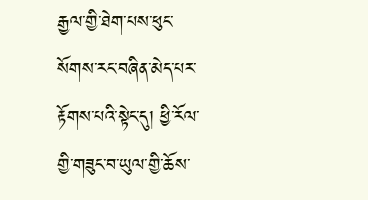རྒྱལ་གྱི་ཐེག་པས་ཕུང་སོགས་རང་བཞིན་མེད་པར་རྟོགས་པའི་སྟེང་དུ། ཕྱི་རོལ་གྱི་གཟུང་བ་ཡུལ་གྱི་ཆོས་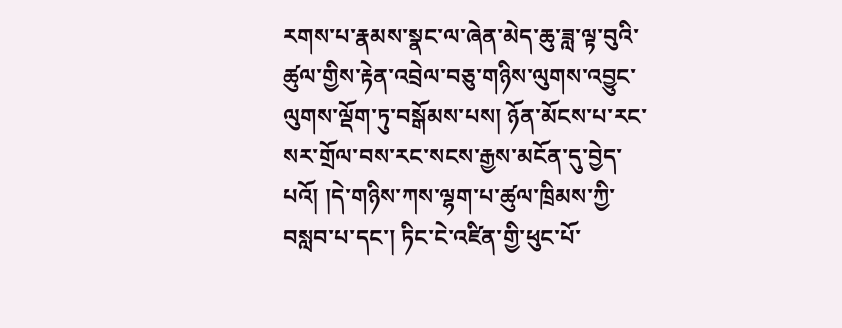རགས་པ་རྣམས་སྣང་ལ་ཞེན་མེད་ཆུ་ཟླ་ལྟ་བུའི་ཚུལ་གྱིས་རྟེན་འབྲེལ་བཅུ་གཉིས་ལུགས་འབྱུང་ལུགས་ལྡོག་ཏུ་བསྒོམས་པས། ཉོན་མོངས་པ་རང་སར་གྲོལ་བས་རང་སངས་རྒྱས་མངོན་དུ་བྱེད་པའོ། །དེ་གཉིས་ཀས་ལྷག་པ་ཚུལ་ཁྲིམས་ཀྱི་བསླབ་པ་དང་། ཏིང་ངེ་འཛིན་གྱི་ཕུང་པོ་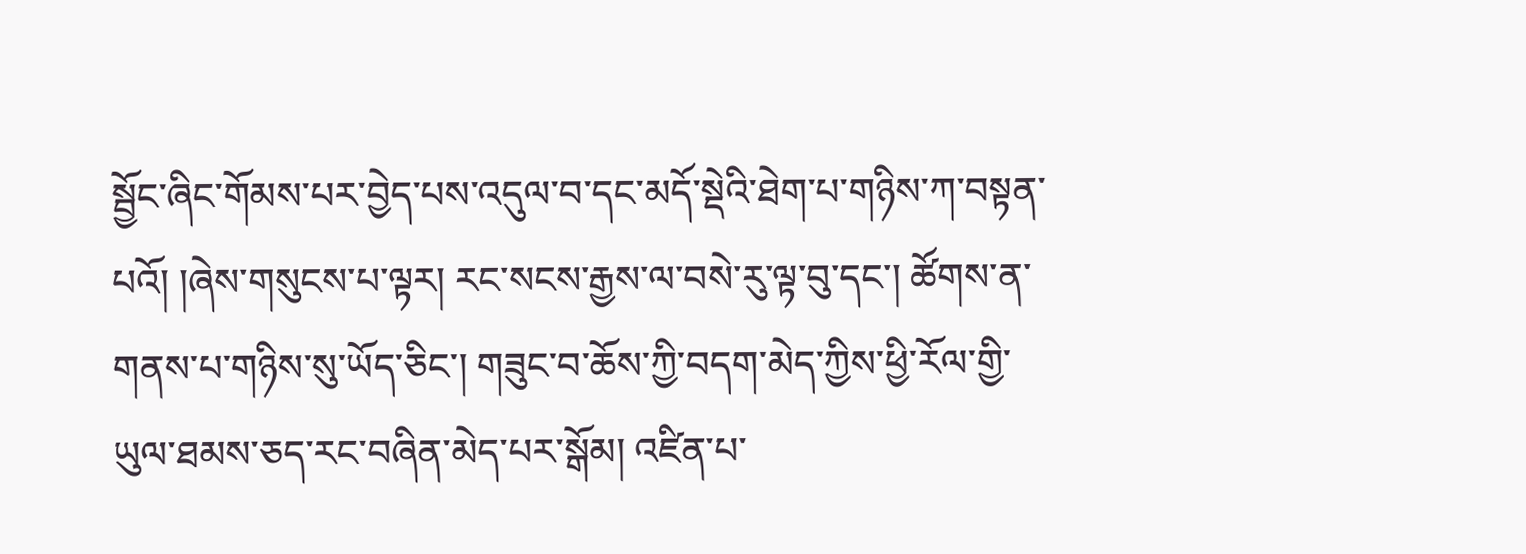སྦྱོང་ཞིང་གོམས་པར་བྱེད་པས་འདུལ་བ་དང་མདོ་སྡེའི་ཐེག་པ་གཉིས་ཀ་བསྟན་པའོ། །ཞེས་གསུངས་པ་ལྟར། རང་སངས་རྒྱས་ལ་བསེ་རུ་ལྟ་བུ་དང་། ཚོགས་ན་གནས་པ་གཉིས་སུ་ཡོད་ཅིང་། གཟུང་བ་ཆོས་ཀྱི་བདག་མེད་ཀྱིས་ཕྱི་རོལ་གྱི་ཡུལ་ཐམས་ཅད་རང་བཞིན་མེད་པར་སྒོམ། འཛིན་པ་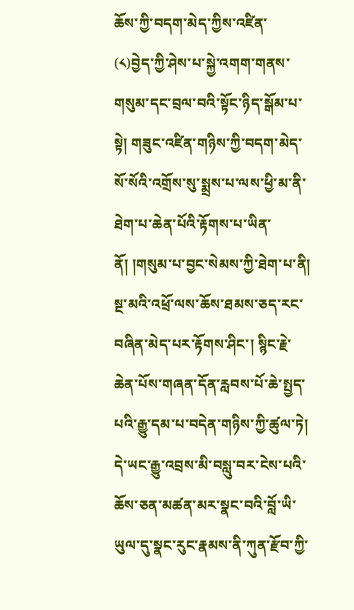ཆོས་ཀྱི་བདག་མེད་ཀྱིས་འཛིན་
(༨)བྱེད་ཀྱི་ཤེས་པ་སྐྱེ་འགག་གནས་གསུམ་དང་བྲལ་བའི་སྟོང་ཉིད་སྒོམ་པ་སྟེ། གཟུང་འཛིན་གཉིས་ཀྱི་བདག་མེད་སོ་སོའི་འགྲོས་སུ་སྨྲས་པ་ལས་ཕྱི་མ་ནི་ཐེག་པ་ཆེན་པོའི་རྟོགས་པ་ཡིན་ནོ། །གསུམ་པ་བྱང་སེམས་ཀྱི་ཐེག་པ་ནི། སྔ་མའི་འཕྲོ་ལས་ཆོས་ཐམས་ཅད་རང་བཞིན་མེད་པར་རྟོགས་ཤིང་། སྙིང་རྗེ་ཆེན་པོས་གཞན་དོན་རླབས་པོ་ཆེ་སྤྱད་པའི་རྒྱུ་དམ་པ་བདེན་གཉིས་ཀྱི་ཚུལ་ཏེ། དེ་ཡང་རྒྱུ་འབྲས་མི་བསླུ་བར་ངེས་པའི་ཆོས་ཅན་མཚན་མར་སྣང་བའི་བློ་ཡི་ཡུལ་དུ་སྣང་རུང་རྣམས་ནི་ཀུན་རྫོབ་ཀྱི་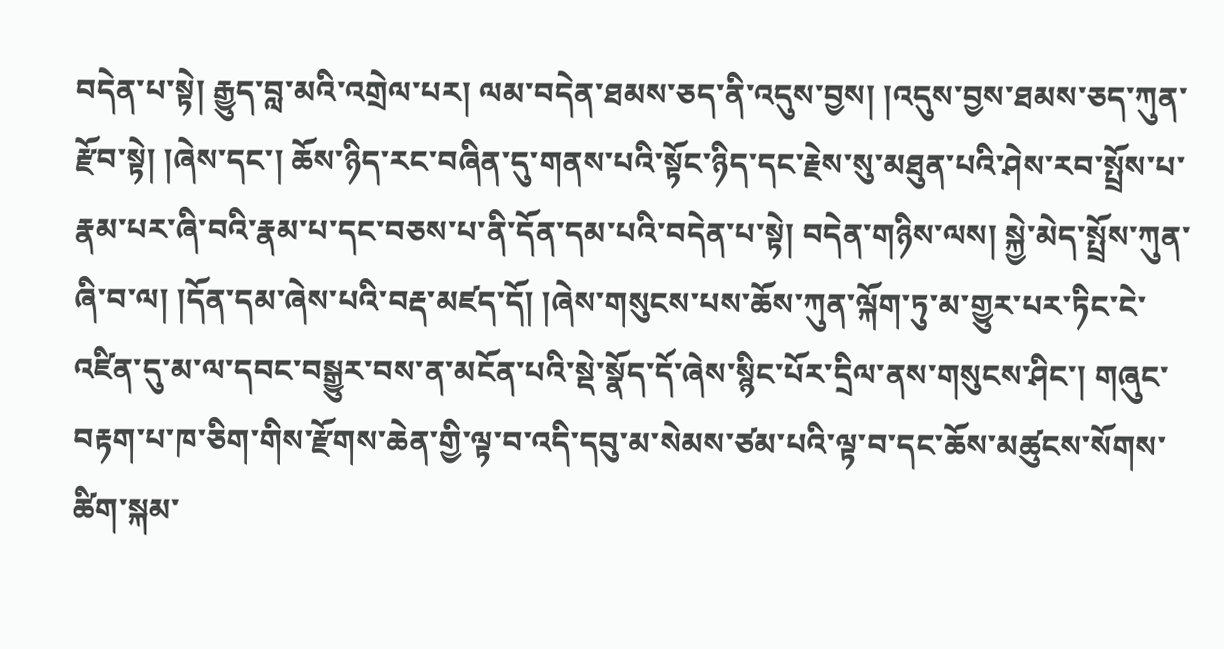བདེན་པ་སྟེ། རྒྱུད་བླ་མའི་འགྲེལ་པར། ལམ་བདེན་ཐམས་ཅད་ནི་འདུས་བྱས། །འདུས་བྱས་ཐམས་ཅད་ཀུན་རྫོབ་སྟེ། །ཞེས་དང་། ཆོས་ཉིད་རང་བཞིན་དུ་གནས་པའི་སྟོང་ཉིད་དང་རྗེས་སུ་མཐུན་པའི་ཤེས་རབ་སྤྲོས་པ་རྣམ་པར་ཞི་བའི་རྣམ་པ་དང་བཅས་པ་ནི་དོན་དམ་པའི་བདེན་པ་སྟེ། བདེན་གཉིས་ལས། སྐྱེ་མེད་སྤྲོས་ཀུན་ཞི་བ་ལ། །དོན་དམ་ཞེས་པའི་བརྡ་མཛད་དོ། །ཞེས་གསུངས་པས་ཆོས་ཀུན་ལྐོག་ཏུ་མ་གྱུར་པར་ཏིང་ངེ་འཛིན་དུ་མ་ལ་དབང་བསྒྱུར་བས་ན་མངོན་པའི་སྡེ་སྣོད་དོ་ཞེས་སྙིང་པོར་དྲིལ་ནས་གསུངས་ཤིང་། གཞུང་བརྟག་པ་ཁ་ཅིག་གིས་རྫོགས་ཆེན་གྱི་ལྟ་བ་འདི་དབུ་མ་སེམས་ཙམ་པའི་ལྟ་བ་དང་ཆོས་མཚུངས་སོགས་ཚིག་སྐམ་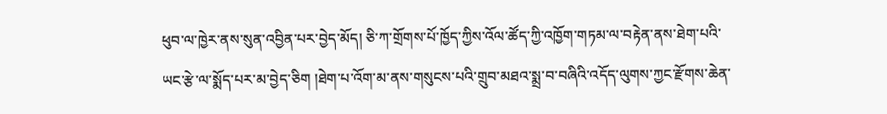ཕུབ་ལ་ཁྱེར་ནས་སུན་འབྱིན་པར་བྱེད་མོད། ཅི་ཀ་གྲོགས་པོ་ཁྱོད་ཀྱིས་འོལ་ཚོད་ཀྱི་འཁྱོག་གཏམ་ལ་བརྟེན་ནས་ཐེག་པའི་ཡང་རྩེ་ལ་སྨོད་པར་མ་བྱེད་ཅིག །ཐེག་པ་འོག་མ་ནས་གསུངས་པའི་གྲུབ་མཐའ་སྨྲ་བ་བཞིའི་འདོད་ལུགས་ཀྱང་རྫོགས་ཆེན་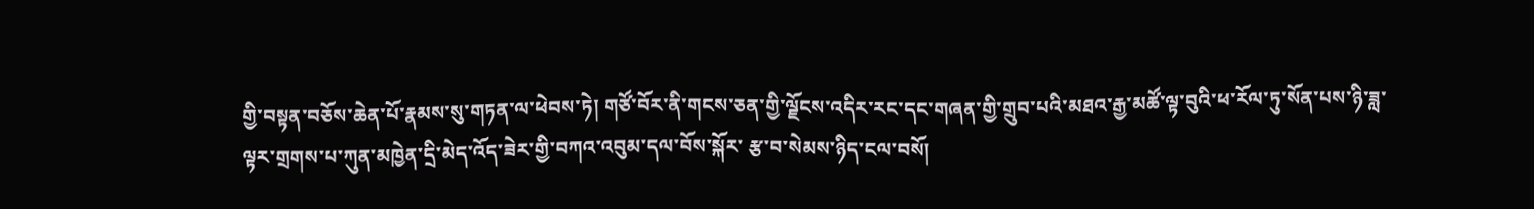གྱི་བསྟན་བཅོས་ཆེན་པོ་རྣམས་སུ་གཏན་ལ་ཕེབས་ཏེ། གཙོ་བོར་ནི་གངས་ཅན་གྱི་ལྗོངས་འདིར་རང་དང་གཞན་གྱི་གྲུབ་པའི་མཐའ་རྒྱ་མཚོ་ལྟ་བུའི་ཕ་རོལ་ཏུ་སོན་པས་ཉི་ཟླ་ལྟར་གྲགས་པ་ཀུན་མཁྱེན་དྲི་མེད་འོད་ཟེར་གྱི་བཀའ་འབུམ་དལ་བོས་སྐོར་ རྩ་བ་སེམས་ཉིད་ངལ་བསོ།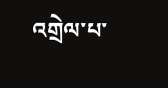འགྲེལ་པ་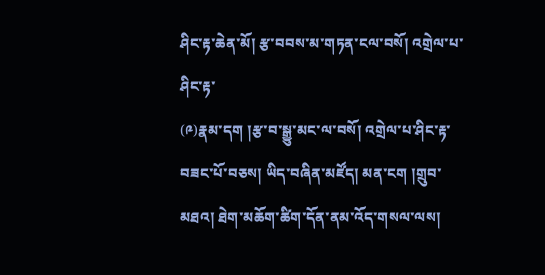ཤིང་རྟ་ཆེན་མོ། རྩ་བབས་མ་གཏན་ངལ་བསོ། འགྲེལ་པ་ཤིང་རྟ་
(༩)རྣམ་དག །རྩ་བ་སྒྱུ་མང་ལ་བསོ། འགྲེལ་པ་ཤིང་རྟ་བཟང་པོ་བཅས། ཡིད་བཞིན་མཛོད། མན་ངག །གྲུབ་མཐའ། ཐེག་མཆོག་ཚིག་དོན་ནམ་འོད་གསལ་ལས།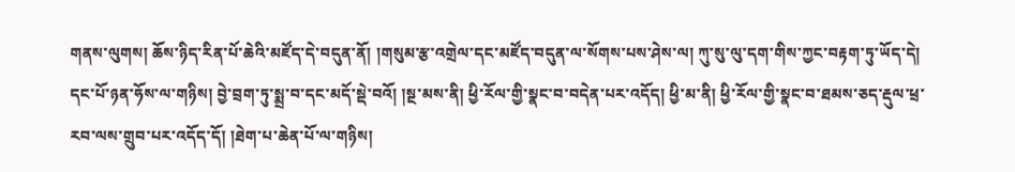གནས་ལུགས། ཆོས་ཉིད་རིན་པོ་ཆེའི་མཛོད་དེ་བདུན་ནོ། །གསུམ་རྩ་འགྲེལ་དང་མཛོད་བདུན་ལ་སོགས་པས་ཤེས་ལ། ཀུ་སུ་ལུ་དག་གིས་ཀྱང་བརྟག་ཏུ་ཡོད་དེ། དང་པོ་ཉན་ཧོས་ལ་གཉིས། བྱེ་བྲག་ཏུ་སྨྲ་བ་དང་མདོ་སྡེ་བའོ། །སྔ་མས་ནི། ཕྱི་རོལ་གྱི་སྣང་བ་བདེན་པར་འདོད། ཕྱི་མ་ནི། ཕྱི་རོལ་གྱི་སྣང་བ་ཐམས་ཅད་རྡུལ་ཕྲ་རབ་ལས་གྲུབ་པར་འདོད་དོ། །ཐེག་པ་ཆེན་པོ་ལ་གཉིས།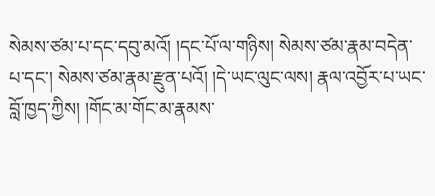སེམས་ཙམ་པ་དང་དབུ་མའོ། །དང་པོ་ལ་གཉིས། སེམས་ཙམ་རྣམ་བདེན་པ་དང་། སེམས་ཙམ་རྣམ་རྫུན་པའོ། །དེ་ཡང་ལུང་ལས། རྣལ་འབྱོར་པ་ཡང་བློ་ཁྱད་ཀྱིས། །གོང་མ་གོང་མ་རྣམས་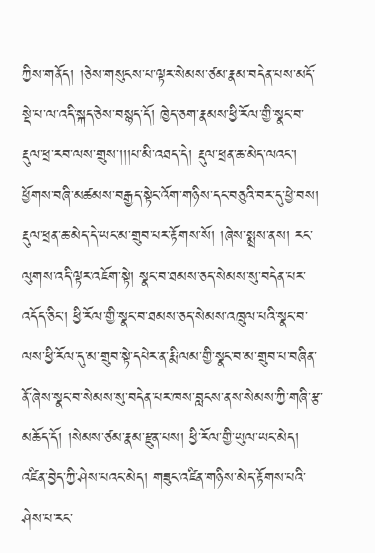ཀྱིས་གནོད། །ཅེས་གསུངས་པ་ལྟར་སེམས་ཙམ་རྣམ་བདེན་པས་མདོ་སྡེ་པ་ལ་འདི་སྐད་ཅེས་བསྙད་དོ། ཁྱེད་ཅག་རྣམས་ཕྱི་རོལ་གྱི་སྣང་བ་རྡུལ་ཕྲ་རབ་ལས་གྲུས་།།།པ་མི་འཐད་དེ། རྡུལ་ཕྲན་ཆ་མེད་ལའང་། ཕྱོགས་བཞི་མཚམས་བརྒྱད་སྟེང་འོག་གཉིས་དང་བཅུའི་བར་དུ་ཕྱེ་བས། རྡུལ་ཕྲན་ཆ་མེད་དེ་ཡང་མ་གྲུབ་པར་རྟོགས་སོ། །ཞེས་སྨྲས་ནས། རང་ལུགས་འདི་ལྟར་འཇོག་སྟེ། སྣང་བ་ཐམས་ཅད་སེམས་སུ་བདེན་པར་འདོད་ཅིང་། ཕྱི་རོལ་གྱི་སྣང་བ་ཐམས་ཅད་སེམས་འཁྲུལ་པའི་སྣང་བ་ལས་ཕྱི་རོལ་དུ་མ་གྲུབ་སྟེ་དཔེར་ན་རྨི་ལམ་གྱི་སྣང་བ་མ་གྲུབ་པ་བཞིན་ནོ་ཞེས་སྣང་བ་སེམས་སུ་བདེན་པར་ཁས་བླངས་ནས་སེམས་ཀྱི་གཞི་རྩ་མཆོད་དོ། །སེམས་ཙམ་རྣམ་རྫུན་པས། ཕྱི་རོལ་གྱི་ཡུལ་ཡང་མེད། འཛིན་བྱེད་ཀྱི་ཤེས་པའང་མེད། གཟུང་འཛིན་གཉིས་མེད་རྟོགས་པའི་ཤེས་པ་རང་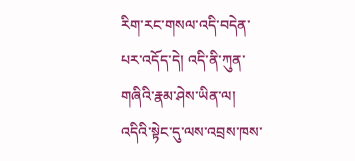རིག་རང་གསལ་འདི་བདེན་པར་འདོད་དེ། འདི་ནི་ཀུན་གཞིའི་རྣམ་ཤེས་ཡིན་ལ། འདིའི་སྟེང་དུ་ལས་འབྲས་ཁས་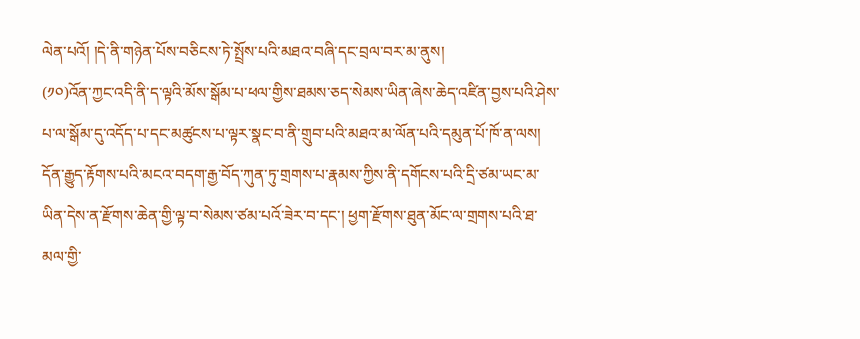ལེན་པའོ། །དེ་ནི་གཉེན་པོས་བཅིངས་ཏེ་སྤྲོས་པའི་མཐའ་བཞི་དང་བྲལ་བར་མ་ནུས།
(༡༠)འོན་ཀྱང་འདི་ནི་ད་ལྟའི་མོས་སྒོམ་པ་ཕལ་གྱིས་ཐམས་ཅད་སེམས་ཡིན་ཞེས་ཆེད་འཛིན་བྱས་པའི་ཤེས་པ་ལ་སྒོམ་དུ་འདོད་པ་དང་མཚུངས་པ་ལྟར་སྣང་བ་ནི་གྲུབ་པའི་མཐའ་མ་ལོན་པའི་དམུན་པོ་ཁོ་ན་ལས། དོན་རྒྱུད་རྟོགས་པའི་མངའ་བདག་རྒྱ་བོད་ཀུན་ཏུ་གྲགས་པ་རྣམས་ཀྱིས་ནི་དགོངས་པའི་དྲི་ཙམ་ཡང་མ་ཡིན་དེས་ན་རྫོགས་ཆེན་གྱི་ལྟ་བ་སེམས་ཙམ་པའོ་ཟེར་བ་དང་། ཕྱག་རྫོགས་ཐུན་མོང་ལ་གྲགས་པའི་ཐ་མལ་གྱི་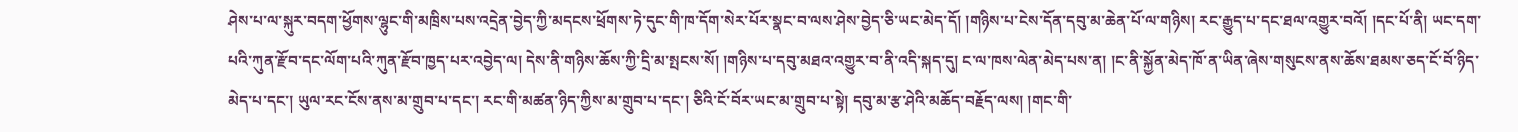ཤེས་པ་ལ་སྐུར་བདག་ཕྱོགས་ལྷུང་གི་མཁྲིས་པས་འདྲེན་བྱེད་ཀྱི་མདངས་ཕྲོགས་ཏེ་དུང་གི་ཁ་དོག་སེར་པོར་སྣང་བ་ལས་ཤེས་བྱེད་ཅི་ཡང་མེད་དོ། །གཉིས་པ་ངེས་དོན་དབུ་མ་ཆེན་པོ་ལ་གཉིས། རང་རྒྱུད་པ་དང་ཐལ་འགྱུར་བའོ། །དང་པོ་ནི། ཡང་དག་པའི་ཀུན་རྫོབ་དང་ལོག་པའི་ཀུན་རྫོབ་ཁྱད་པར་འབྱེད་ལ། དེས་ནི་གཉིས་ཆོས་ཀྱི་དྲི་མ་སྤངས་སོ། །གཉིས་པ་དབུ་མཐའ་འགྱུར་བ་ནི་འདི་སྐད་དུ། ང་ལ་ཁས་ལེན་མེད་པས་ན། །ང་ནི་སྐྱོན་མེད་ཁོ་ན་ཡིན་ཞེས་གསུངས་ནས་ཆོས་ཐམས་ཅད་ངོ་བོ་ཉིད་མེད་པ་དང་། ཡུལ་རང་ངོས་ནས་མ་གྲུབ་པ་དང་། རང་གི་མཚན་ཉིད་ཀྱིས་མ་གྲུབ་པ་དང་། ཅིའི་ངོ་བོར་ཡང་མ་གྲུབ་པ་སྟེ། དབུ་མ་རྩ་ཤེའི་མཆོད་བརྗོད་ལས། །གང་གི་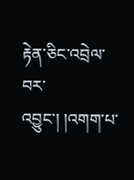རྟེན་ཅིང་འབྲེལ་བར་འབྱུང་། །འགག་པ་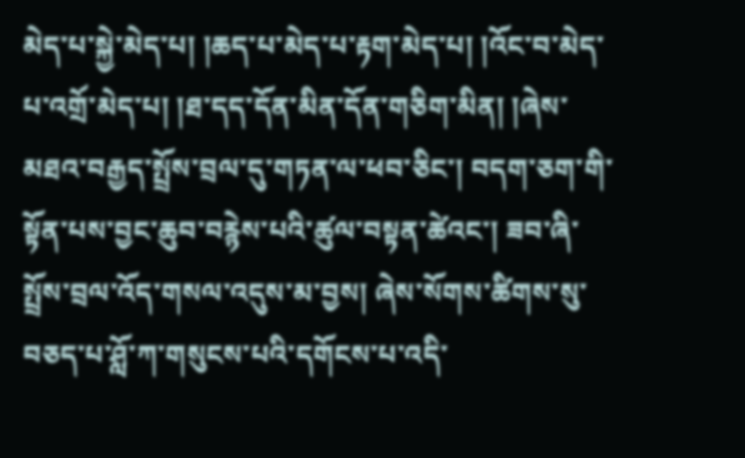མེད་པ་སྐྱེ་མེད་པ། །ཆད་པ་མེད་པ་རྟག་མེད་པ། །འོང་བ་མེད་པ་འགྲོ་མེད་པ། །ཐ་དད་དོན་མིན་དོན་གཅིག་མིན། །ཞེས་མཐའ་བརྒྱད་སྤྲོས་བྲལ་དུ་གཏན་ལ་ཕབ་ཅིང་། བདག་ཅག་གི་སྟོན་པས་བྱང་ཆུབ་བརྙེས་པའི་ཚུལ་བསྟན་ཚེའང་། ཟབ་ཞི་སྤྲོས་བྲལ་འོད་གསལ་འདུས་མ་བྱས། ཞེས་སོགས་ཚིགས་སུ་བཅད་པ་ཤློ་ཀ་གསུངས་པའི་དགོངས་པ་འདི་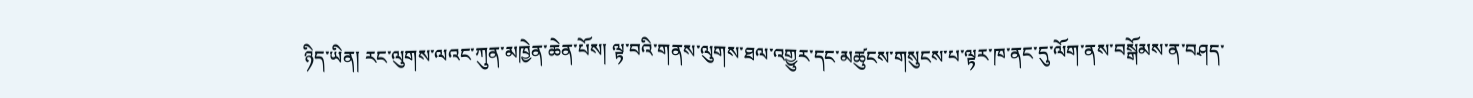ཉིད་ཡིན། རང་ལུགས་ལའང་ཀུན་མཁྱེན་ཆེན་པོས། ལྟ་བའི་གནས་ལུགས་ཐལ་འགྱུར་དང་མཚུངས་གསུངས་པ་ལྟར་ཁ་ནང་དུ་ལོག་ནས་བསྒོམས་ན་བཤད་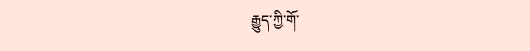རྒྱུད་ཀྱི་གོ་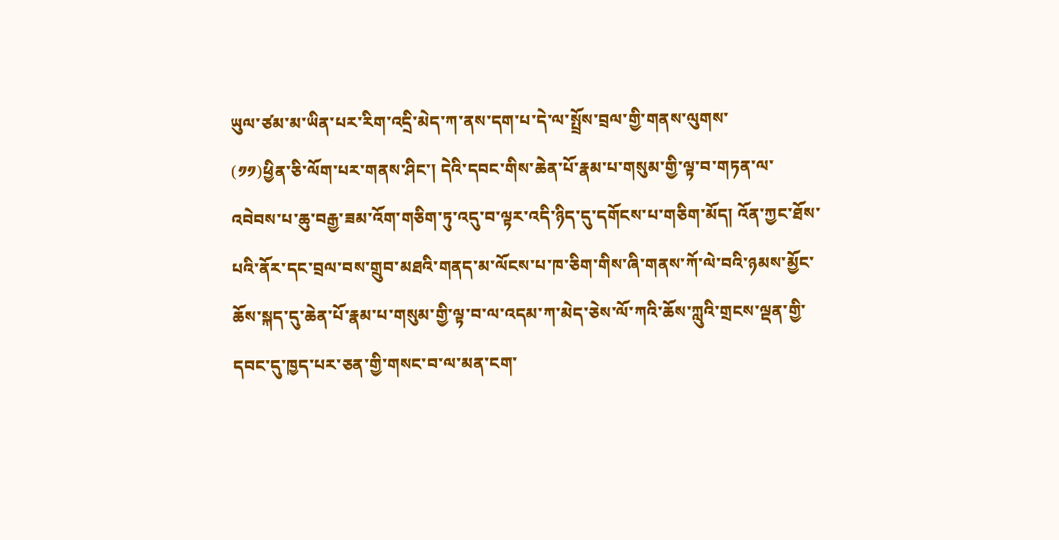ཡུལ་ཙམ་མ་ཡིན་པར་རིག་འདྲི་མེད་ཀ་ནས་དག་པ་དེ་ལ་སྤྲོས་བྲལ་གྱི་གནས་ལུགས་
(༡༡)ཕྱིན་ཅི་ལོག་པར་གནས་ཤིང་། དེའི་དབང་གིས་ཆེན་པོ་རྣམ་པ་གསུམ་གྱི་ལྟ་བ་གཏན་ལ་འབེབས་པ་ཆུ་བརྒྱ་ཟམ་འོག་གཅིག་ཏུ་འདུ་བ་ལྟར་འདི་ཉིད་དུ་དགོངས་པ་གཅིག་མོད། འོན་ཀྱང་ཐོས་པའི་ནོར་དང་བྲལ་བས་གྲུབ་མཐའི་གནད་མ་ལོངས་པ་ཁ་ཅིག་གིས་ཞི་གནས་ཀོ་ལེ་བའི་ཉམས་མྱོང་ཆོས་སྐད་དུ་ཆེན་པོ་རྣམ་པ་གསུམ་གྱི་ལྟ་བ་ལ་འདམ་ཀ་མེད་ཅེས་ལོ་ཀའི་ཆོས་ཀླུའི་གྲངས་ལྡན་གྱི་དབང་དུ་ཁྱད་པར་ཅན་གྱི་གསང་བ་ལ་མན་ངག་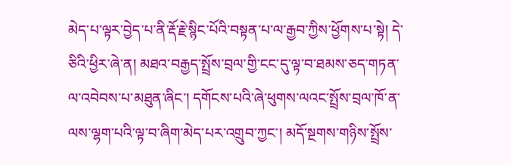མེད་པ་ལྟར་བྱེད་པ་ནི་རྡོ་རྗེ་སྙིང་པོའི་བསྟན་པ་ལ་རྒྱབ་ཀྱིས་ཕྱོགས་པ་སྟེ། དེ་ཅིའི་ཕྱིར་ཞེ་ན། མཐའ་བརྒྱད་སྤྲོས་བྲལ་གྱི་ངང་དུ་ལྟ་བ་ཐམས་ཅད་གཏན་ལ་འབེབས་པ་མཐུན་ཞིང་། དགོངས་པའི་ཞེ་ཕུགས་ལའང་སྤྲོས་བྲལ་ཁོ་ན་ལས་ལྷག་པའི་ལྟ་བ་ཞིག་མེད་པར་འགྲུབ་ཀྱང་། མདོ་སྔགས་གཉིས་སྤྲོས་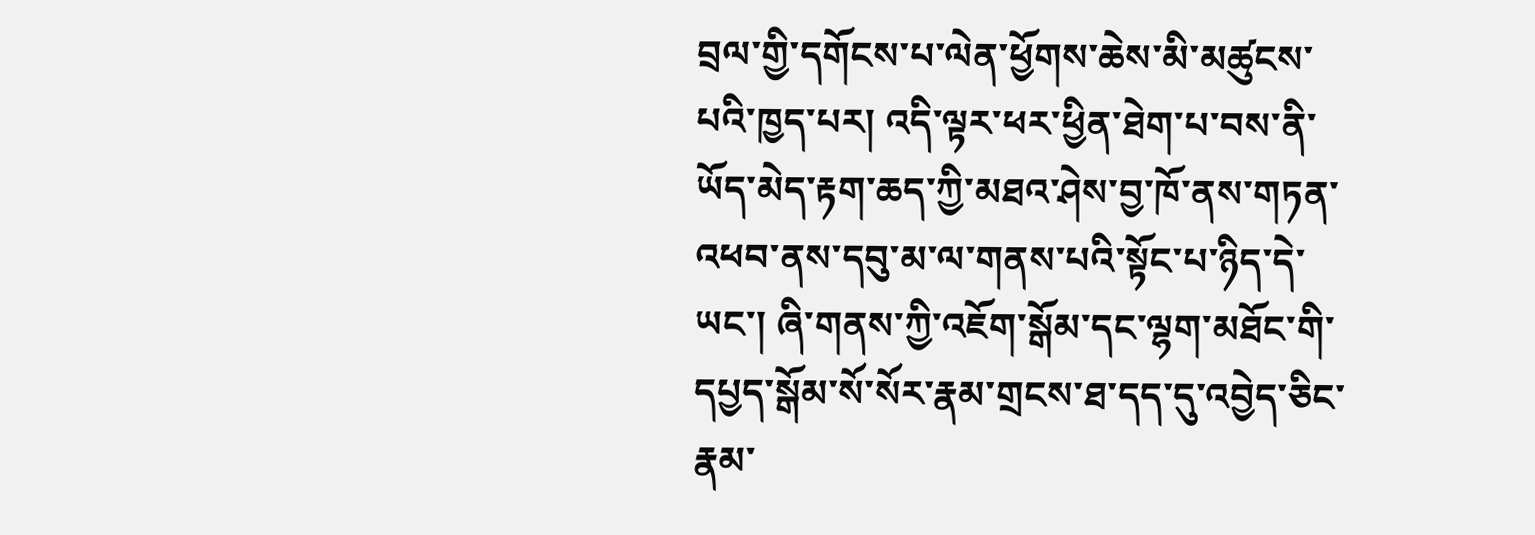བྲལ་གྱི་དགོངས་པ་ལེན་ཕྱོགས་ཆེས་མི་མཚུངས་པའི་ཁྱད་པར། འདི་ལྟར་ཕར་ཕྱིན་ཐེག་པ་བས་ནི་ཡོད་མེད་རྟག་ཆད་ཀྱི་མཐའ་ཤེས་བྱ་ཁོ་ནས་གཏན་འཕབ་ནས་དབུ་མ་ལ་གནས་པའི་སྟོང་པ་ཉིད་དེ་ཡང་། ཞི་གནས་ཀྱི་འཇོག་སྒོམ་དང་ལྷག་མཐོང་གི་དཔྱད་སྒོམ་སོ་སོར་རྣམ་གྲངས་ཐ་དད་དུ་འབྱེད་ཅིང་རྣམ་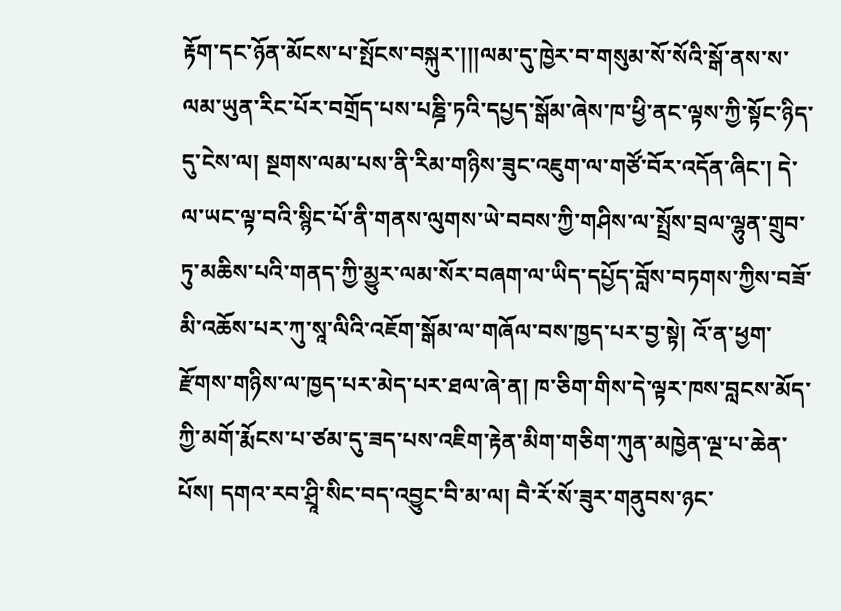རྟོག་དང་ཉོན་མོངས་པ་སྤོངས་བསྐུར་།།།ལམ་དུ་ཁྱེར་བ་གསུམ་སོ་སོའི་སྒོ་ནས་ས་ལམ་ཡུན་རིང་པོར་བགྲོད་པས་པཎྜི་ཏའི་དཔྱད་སྒོམ་ཞེས་ཁ་ཕྱི་ནང་ལྟས་ཀྱི་སྟོང་ཉིད་དུ་ངེས་ལ། སྔགས་ལམ་པས་ནི་རིམ་གཉིས་ཟུང་འཇུག་ལ་གཙོ་བོར་འདོན་ཞིང་། དེ་ལ་ཡང་ལྟ་བའི་སྙིང་པོ་ནི་གནས་ལུགས་ཡེ་བབས་ཀྱི་གཤིས་ལ་སྤྲོས་བྲལ་ལྷུན་གྲུབ་ཏུ་མཆིས་པའི་གནད་ཀྱི་མྱུར་ལམ་སོར་བཞག་ལ་ཡིད་དཔྱོད་བློས་བཏགས་ཀྱིས་བཟོ་མི་འཆོས་པར་ཀུ་སཱ་ལིའི་འཇོག་སྒོམ་ལ་གཞོལ་བས་ཁྱད་པར་བྱ་སྟེ། འོ་ན་ཕྱག་རྫོགས་གཉིས་ལ་ཁྱད་པར་མེད་པར་ཐལ་ཞེ་ན། ཁ་ཅིག་གིས་དེ་ལྟར་ཁས་བླངས་མོད་ཀྱི་མགོ་རྨོངས་པ་ཙམ་དུ་ཟད་པས་འཇིག་རྟེན་མིག་གཅིག་ཀུན་མཁྱེན་ལྔ་པ་ཆེན་པོས། དགའ་རབ་ཤྲཱི་སིང་བད་འབྱུང་བི་མ་ལ། བཻ་རོ་སོ་ཟུར་གནུབས་ཉང་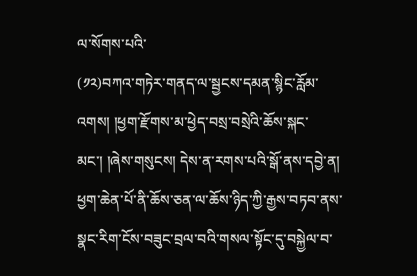ལ་སོགས་པའི་
(༡༢)བཀའ་གཏེར་གནད་ལ་སྦྱངས་དམན་སྙིང་རློམ་འགས། །ཕྱག་རྫོགས་མ་ཕྱེད་བསྲ་བསྲེའི་ཆོས་སྐང་མང་། །ཞེས་གསུངས། དེས་ན་རགས་པའི་སྒོ་ནས་དབྱེ་ན། ཕྱག་ཆེན་པོ་ནི་ཆོས་ཅན་ལ་ཆོས་ཉིད་ཀྱི་རྒྱས་བཏབ་ནས་སྣང་རིག་ངོས་བཟུང་བྲལ་བའི་གསལ་སྟོང་དུ་བསྐྱེལ་བ་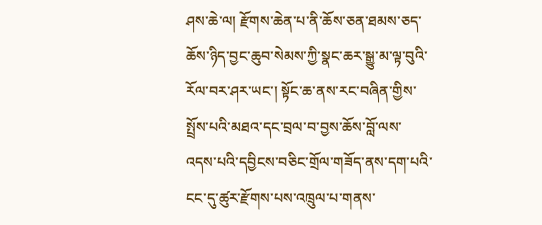ཤས་ཆེ་ལ། རྫོགས་ཆེན་པ་ནི་ཆོས་ཅན་ཐམས་ཅད་ཆོས་ཉིད་བྱང་ཆུབ་སེམས་ཀྱི་སྣང་ཆར་སྒྱུ་མ་ལྟ་བུའི་རོལ་བར་ཤར་ཡང་། སྟོང་ཆ་ནས་རང་བཞིན་གྱིས་སྤྲོས་པའི་མཐའ་དང་བྲལ་བ་བྱས་ཆོས་བློ་ལས་འདས་པའི་དབྱིངས་བཅིང་གྲོལ་གཟོད་ནས་དག་པའི་ངང་དུ་ཚུར་རྫོགས་པས་འཁྲུལ་པ་གནས་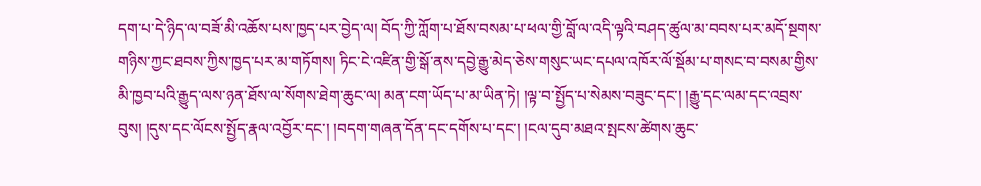དག་པ་དེ་ཉིད་ལ་བཟོ་མི་འཆོས་པས་ཁྱད་པར་བྱེད་ལ། བོད་ཀྱི་ཀློག་པ་ཐོས་བསམ་པ་ཕལ་གྱི་བློ་ལ་འདི་ལྟའི་བཤད་ཚུལ་མ་བབས་པར་མདོ་སྔགས་གཉིས་ཀྱང་ཐབས་ཀྱིས་ཁྱད་པར་མ་གཏོགས། ཏིང་ངེ་འཛིན་གྱི་སྒོ་ནས་དབྱེ་རྒྱུ་མེད་ཅེས་གསུང་ཡང་དཔལ་འཁོར་ལོ་སྡོམ་པ་གསང་བ་བསམ་གྱིས་མི་ཁྱབ་པའི་རྒྱུད་ལས་ཉན་ཐོས་ལ་སོགས་ཐེག་ཆུང་ལ། མན་ངག་ཡོད་པ་མ་ཡིན་ཏེ། །ལྟ་བ་སྤྱོད་པ་སེམས་བཟུང་དང་། །རྒྱུ་དང་ལམ་དང་འབྲས་བུས། །དུས་དང་ལོངས་སྤྱོད་རྣལ་འབྱོར་དང་། །བདག་གཞན་དོན་དང་དགོས་པ་དང་། །ངལ་དུབ་མཐའ་སྤངས་ཚེགས་ཆུང་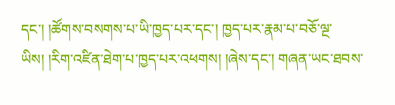དང་། །ཚོགས་བསགས་པ་ཡི་ཁྱད་པར་དང་། ཁྱད་པར་རྣམ་པ་བཅོ་ལྔ་ཡིས། །རིག་འཛིན་ཐེག་པ་ཁྱད་པར་འཕགས། །ཞེས་དང་། གཞན་ཡང་ཐབས་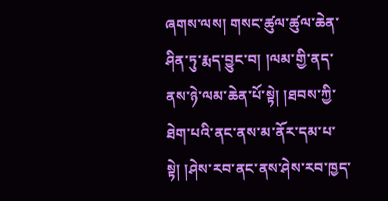ཞགས་ལས། གསང་ཚུལ་ཚུལ་ཆེན་ཤིན་ཏུ་རྨད་བྱུང་བ། །ལམ་གྱི་ནད་ནས་ཉེ་ལམ་ཆེན་པོ་སྟེ། །ཐབས་ཀྱི་ཐེག་པའི་ནང་ནས་མ་ནོར་དམ་པ་སྟེ། །ཤེས་རབ་ནང་ནས་ཤེས་རབ་ཁྱད་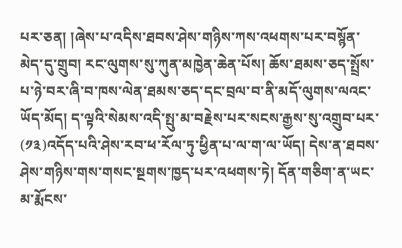པར་ཅན། །ཞེས་པ་འདིས་ཐབས་ཤེས་གཉིས་ཀས་འཕགས་པར་བསྙོན་མེད་དུ་གྲུབ། རང་ལུགས་སུ་ཀུན་མཁྱེན་ཆེན་པོས། ཆོས་ཐམས་ཅད་སྤྲོས་པ་ཉེ་བར་ཞི་བ་ཁས་ལེན་ཐམས་ཅད་དང་བྲལ་བ་ནི་མདོ་ལུགས་ལའང་ཡོད་མོད། ད་ལྟའི་སེམས་འདི་སྤུ་མ་བརྗེས་པར་སངས་རྒྱས་སུ་འགྲུབ་པར་
(༡༣)འདོད་པའི་ཤེས་རབ་ཕ་རོལ་ཏུ་ཕྱིན་པ་ལ་ག་ལ་ཡོད། དེས་ན་ཐབས་ཤེས་གཉིས་གས་གསང་སྔགས་ཁྱད་པར་འཕགས་ཏེ། དོན་གཅིག་ན་ཡང་མ་རྨོངས་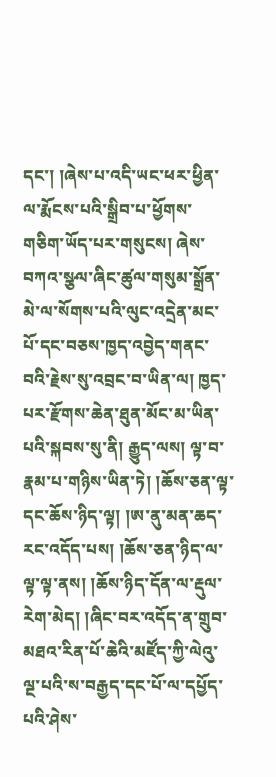དང་། །ཞེས་པ་འདི་ཡང་ཕར་ཕྱིན་ལ་རྨོངས་པའི་སྒྲིབ་པ་ཕྱོགས་གཅིག་ཡོད་པར་གསུངས། ཞེས་བཀའ་སྩལ་ཞིང་ཚུལ་གསུམ་སྒྲོན་མེ་ལ་སོགས་པའི་ལུང་འདྲེན་མང་པོ་དང་བཅས་ཁྱད་འབྱེད་གནང་བའི་རྗེས་སུ་འབྲང་བ་ཡིན་ལ། ཁྱད་པར་རྫོགས་ཆེན་ཐུན་མོང་མ་ཡིན་པའི་སྐབས་སུ་ནི། རྒྱུད་ལས། ལྟ་བ་རྣམ་པ་གཉིས་ཡིན་ཏེ། །ཆོས་ཅན་ལྟ་དང་ཆོས་ཉིད་ལྟ། །ཨ་ནུ་མན་ཆད་རང་འདོད་པས། །ཆོས་ཅན་ཉིད་ལ་ལྟ་ལྟ་ནས། །ཆོས་ཉིད་དོན་ལ་རྡུལ་རེག་མེད། །ཞིང་བར་འདོད་ན་གྲུབ་མཐའ་རིན་པོ་ཆེའི་མཛོད་ཀྱི་ལེའུ་ལྔ་པའི་ས་བརྒྱད་དང་པོ་ལ་དཔྱོད་པའི་ཤེས་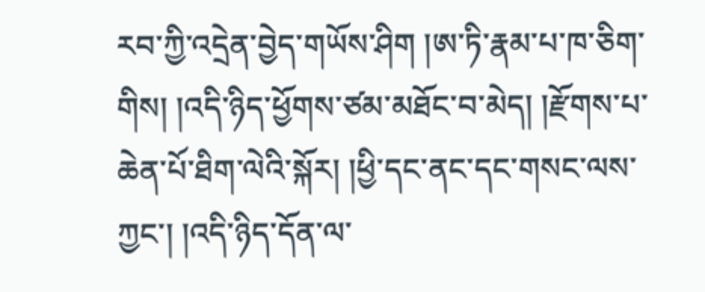རབ་ཀྱི་འདྲེན་བྱེད་གཡོས་ཤིག །ཨ་ཏི་རྣམ་པ་ཁ་ཅིག་གིས། །འདི་ཉིད་ཕྱོགས་ཙམ་མཐོང་བ་མེད། །རྫོགས་པ་ཆེན་པོ་ཐིག་ལེའི་སྐོར། །ཕྱི་དང་ནང་དང་གསང་ལས་ཀྱང་། །འདི་ཉིད་དོན་ལ་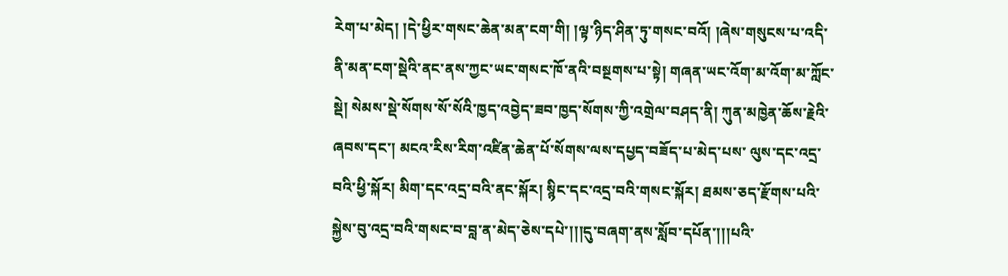རེག་པ་མེད། །དེ་ཕྱིར་གསང་ཆེན་མན་ངག་གི། །ལྟ་ཉིད་ཤིན་ཏུ་གསང་བའོ། །ཞེས་གསུངས་པ་འདི་ནི་མན་ངག་སྡེའི་ནང་ནས་ཀྱང་ཡང་གསང་ཁོ་ནའི་བསྔགས་པ་སྟེ། གཞན་ཡང་འོག་མ་འོག་མ་ཀློང་སྡེ། སེམས་སྡེ་སོགས་སོ་སོའི་ཁྱད་འབྱེད་ཟབ་ཁྱད་སོགས་ཀྱི་འགྲེལ་བཤད་ནི། ཀུན་མཁྱེན་ཆོས་རྗེའི་ཞབས་དང་། མངའ་རིས་རིག་འཛིན་ཆེན་པོ་སོགས་ལས་དཔྱད་བཟོད་པ་མེད་པས་ ལུས་དང་འདྲ་བའི་ཕྱི་སྐོར། མིག་དང་འདྲ་བའི་ནང་སྐོར། སྙིང་དང་འདྲ་བའི་གསང་སྐོར། ཐམས་ཅད་རྫོགས་པའི་སྐྱེས་བུ་འདྲ་བའི་གསང་བ་བླ་ན་མེད་ཅེས་དཔེ་།།།དུ་བཞག་ནས་སློབ་དཔོན་།།།པའི་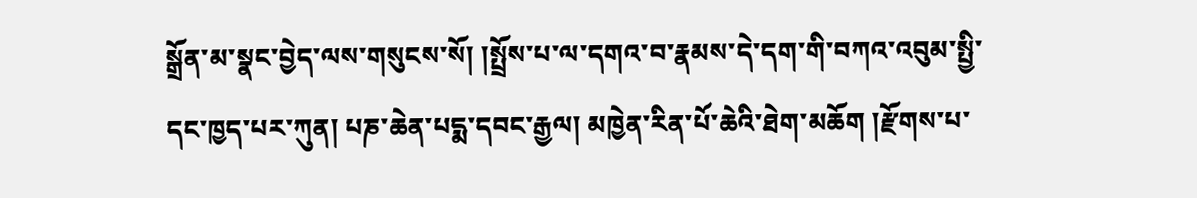སྒྲོན་མ་སྣང་བྱེད་ལས་གསུངས་སོ། །སྤྲོས་པ་ལ་དགའ་བ་རྣམས་དེ་དག་གི་བཀའ་འབུམ་སྤྱི་དང་ཁྱད་པར་ཀུན། པཎ་ཆེན་པདྨ་དབང་རྒྱལ། མཁྱེན་རིན་པོ་ཆེའི་ཐེག་མཆོག །རྫོགས་པ་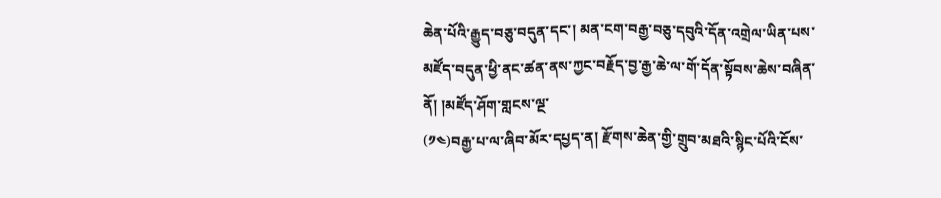ཆེན་པོའི་རྒྱུད་བཅུ་བདུན་དང་། མན་ངག་བརྒྱ་བཅུ་དབུའི་དོན་འགྲེལ་ཡིན་པས་མཛོད་བདུན་ཕྱི་ནང་ཚན་ནས་ཀྱང་བརྗོད་བྱ་རྒྱ་ཆེ་ལ་གོ་དོན་སྟོབས་ཆེས་བཞིན་ནོ། །མཛོད་ཤོག་གླངས་ལྔ་
(༡༤)བརྒྱ་པ་ལ་ཞིབ་མོར་དཔྱད་ན། རྫོགས་ཆེན་གྱི་གྲུབ་མཐའི་སྙིང་པོའི་ངོས་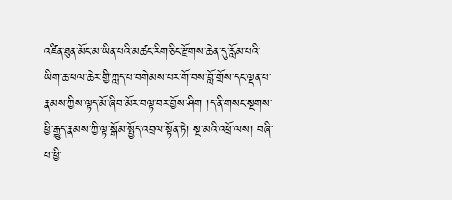འཛིན་ཐུན་མོང་མ་ཡིན་པའི་མཚང་རིག་ཅིང་རྫོགས་ཆེན་དུ་རློམ་པའི་ཡིག་ཆ་ཕལ་ཆེར་གྱི་ཀླད་པ་བགེམས་པར་གོ་བས་བློ་གྲོས་དང་ལྡན་པ་རྣམས་ཀྱིས་ལྟད་མོ་ཞིབ་མོར་བལྟ་བར་བྱོས་ཤིག །ད་ནི་གསང་སྔགས་ཕྱི་རྒྱུད་རྣམས་ཀྱི་ལྟ་སྒོམ་སྤྱོད་འབྲལ་སྟོན་ཏེ། སྔ་མའི་འཕྲོ་ལས། བཞི་པ་ཕྱི་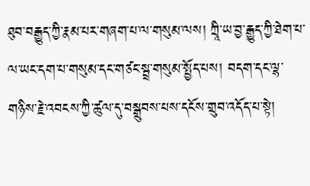ཐུབ་བརྒྱུད་ཀྱི་རྣམ་པར་གཞག་པ་ལ་གསུམ་ལས། ཀྲཱི་ཡ་བྱ་རྒྱུད་ཀྱི་ཐེག་པ་ལ་ཡང་དག་པ་གསུམ་དང་གཙང་སྦྲ་གསུམ་སྤྱོད་པས། བདག་དང་ལྷ་གཉིས་རྗེ་འབངས་ཀྱི་ཚུལ་དུ་བསྒྲུབས་པས་དངོས་གྲུབ་འདོད་པ་སྟེ།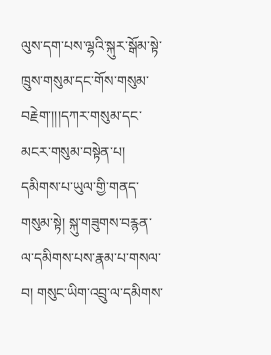ལུས་དག་པས་ལྷའི་སྐུར་སྒོམ་སྟེ་ཁྲུས་གསུམ་དང་གོས་གསུམ་བརྗེག་།།།དཀར་གསུམ་དང་མངར་གསུམ་བསྟེན་པ། དམིགས་པ་ཡུལ་གྱི་གནད་གསུམ་སྟེ། སྐུ་གཟུགས་བརྙན་ལ་དམིགས་པས་རྣམ་པ་གསལ་བ། གསུང་ཡིག་འབྲུ་ལ་དམིགས་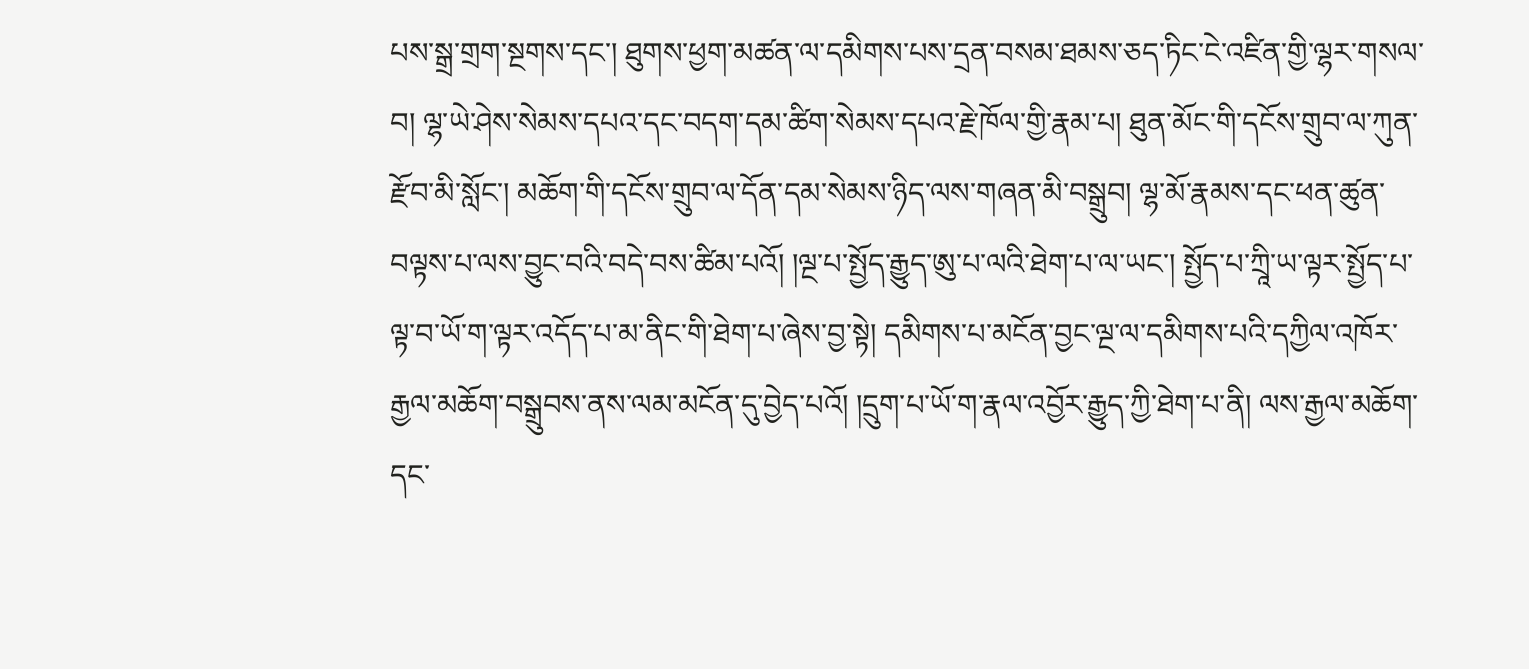པས་སྒྲ་གྲག་སྔགས་དང་། ཐུགས་ཕྱག་མཚན་ལ་དམིགས་པས་དྲན་བསམ་ཐམས་ཅད་ཏིང་ངེ་འཛིན་གྱི་ལྷར་གསལ་བ། ལྷ་ཡེ་ཤེས་སེམས་དཔའ་དང་བདག་དམ་ཚིག་སེམས་དཔའ་རྗེ་ཁོལ་གྱི་རྣམ་པ། ཐུན་མོང་གི་དངོས་གྲུབ་ལ་ཀུན་རྫོབ་མི་སློང་། མཆོག་གི་དངོས་གྲུབ་ལ་དོན་དམ་སེམས་ཉིད་ལས་གཞན་མི་བསྒྲུབ། ལྷ་མོ་རྣམས་དང་ཕན་ཚུན་བལྟས་པ་ལས་བྱུང་བའི་བདེ་བས་ཚིམ་པའོ། །ལྔ་པ་སྤྱོད་རྒྱུད་ཨུ་པ་ལའི་ཐེག་པ་ལ་ཡང་། སྤྱོད་པ་ཀྲཱི་ཡ་ལྟར་སྤྱོད་པ་ལྟ་བ་ཡོ་ག་ལྟར་འདོད་པ་མ་ནིང་གི་ཐེག་པ་ཞེས་བྱ་སྟེ། དམིགས་པ་མངོན་བྱང་ལྔ་ལ་དམིགས་པའི་དཀྱིལ་འཁོར་རྒྱལ་མཆོག་བསྒྲུབས་ནས་ལམ་མངོན་དུ་བྱེད་པའོ། །དྲུག་པ་ཡོ་ག་རྣལ་འབྱོར་རྒྱུད་ཀྱི་ཐེག་པ་ནི། ལས་རྒྱལ་མཆོག་དང་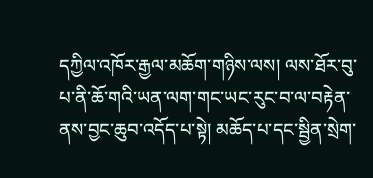དཀྱིལ་འཁོར་རྒྱལ་མཆོག་གཉིས་ལས། ལས་ཐོར་བུ་པ་ནི་ཆོ་གའི་ཡན་ལག་གང་ཡང་རུང་བ་ལ་བརྟེན་ནས་བྱང་ཆུབ་འདོད་པ་སྟེ། མཆོད་པ་དང་སྦྱིན་སྲེག་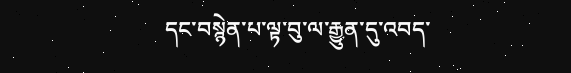དང་བསྙེན་པ་ལྟ་བུ་ལ་རྒྱུན་དུ་འབད་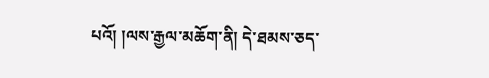པའོ། །ལས་རྒྱལ་མཆོག་ནི། དེ་ཐམས་ཅད་